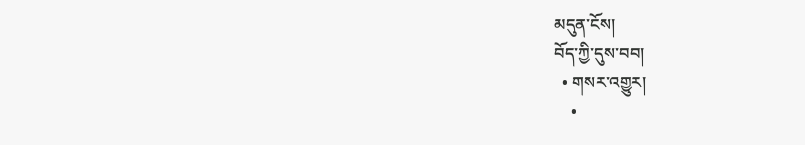མདུན་ངོས།
བོད་ཀྱི་དུས་བབ།
  • གསར་འགྱུར།
    •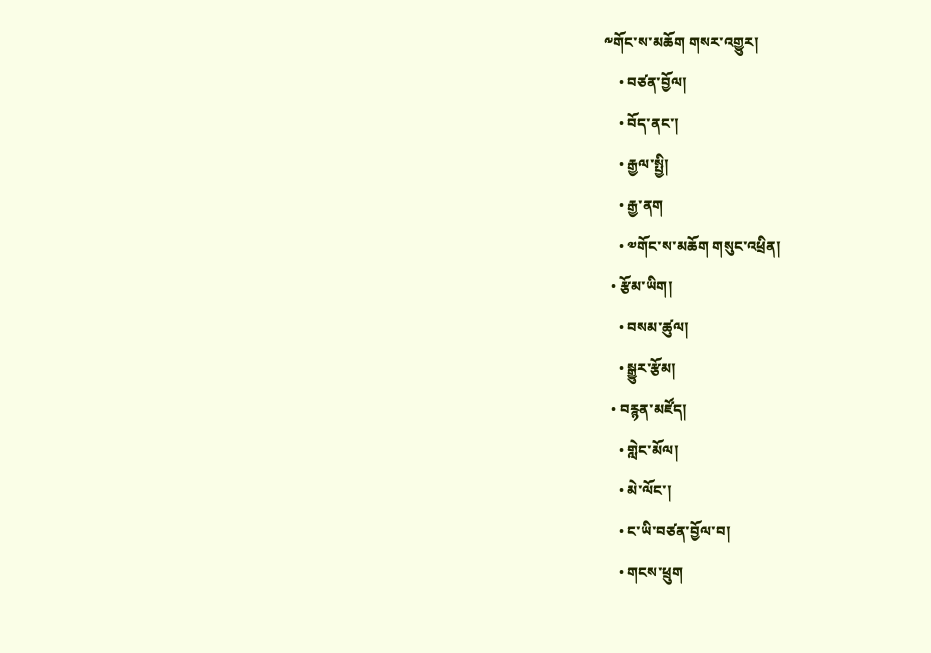༸གོང་ས་མཆོག གསར་འགྱུར།
    • བཙན་བྱོལ།
    • བོད་ནང་།
    • རྒྱལ་སྤྱི།
    • རྒྱ་ནག
    • ༧གོང་ས་མཆོག གསུང་འཕྲིན།
  • རྩོམ་ཡིག།
    • བསམ་ཚུལ།
    • སྒྱུར་རྩོམ།
  • བརྙན་མཛོད།
    • གླེང་མོལ།
    • མེ་ལོང་།
    • ང་ཡི་བཙན་བྱོལ་བ།
    • གངས་ཕྲུག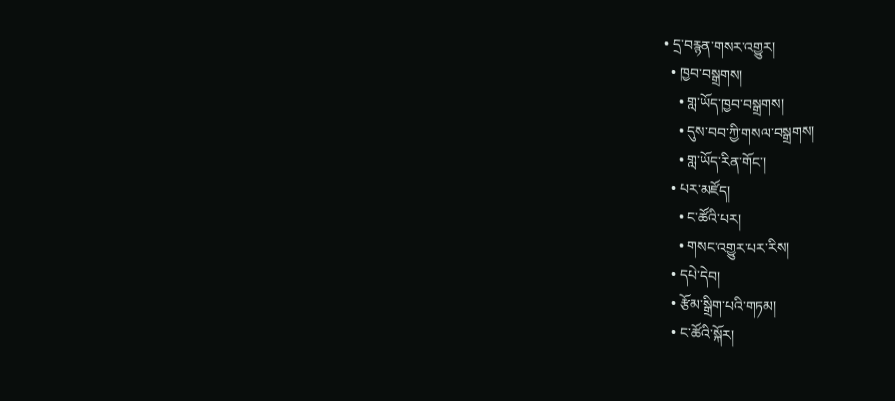• དྲ་བརྙན་གསར་འགྱུར།
  • ཁྱབ་བསྒྲགས།
    • གླ་ཡོད་ཁྱབ་བསྒྲགས།
    • དུས་བབ་ཀྱི་གསལ་བསྒྲགས།
    • གླ་ཡོད་རིན་གོང་།
  • པར་མཛོད།
    • ང་ཚོའི་པར།
    • གསང་འགྱུར་པར་རིས།
  • དཔེ་དེབ།
  • རྩོམ་སྒྲིག་པའི་གཏམ།
  • ང་ཚོའི་སྐོར།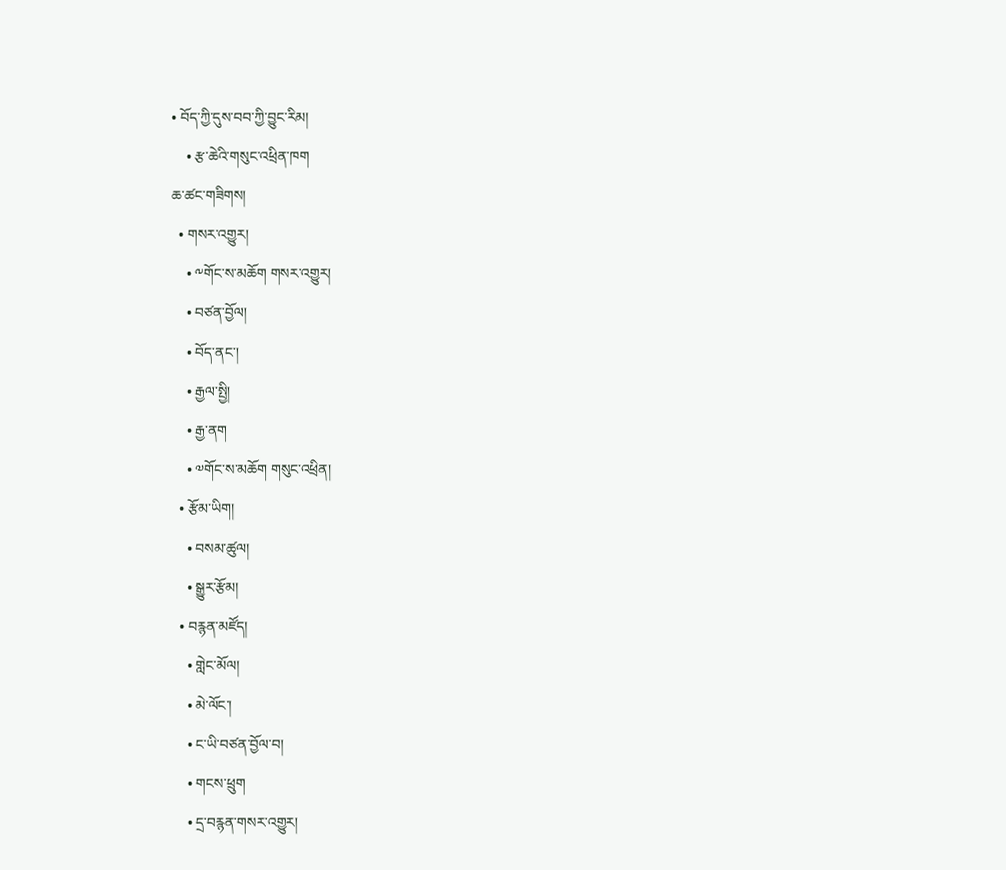• བོད་ཀྱི་དུས་བབ་ཀྱི་བྱུང་རིམ།
    • རྩ་ཆེའི་གསུང་འཕྲིན་ཁག
ཆ་ཚང་གཟིགས།
  • གསར་འགྱུར།
    • ༸གོང་ས་མཆོག གསར་འགྱུར།
    • བཙན་བྱོལ།
    • བོད་ནང་།
    • རྒྱལ་སྤྱི།
    • རྒྱ་ནག
    • ༧གོང་ས་མཆོག གསུང་འཕྲིན།
  • རྩོམ་ཡིག།
    • བསམ་ཚུལ།
    • སྒྱུར་རྩོམ།
  • བརྙན་མཛོད།
    • གླེང་མོལ།
    • མེ་ལོང་།
    • ང་ཡི་བཙན་བྱོལ་བ།
    • གངས་ཕྲུག
    • དྲ་བརྙན་གསར་འགྱུར།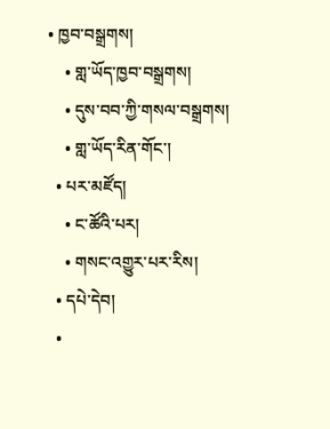• ཁྱབ་བསྒྲགས།
    • གླ་ཡོད་ཁྱབ་བསྒྲགས།
    • དུས་བབ་ཀྱི་གསལ་བསྒྲགས།
    • གླ་ཡོད་རིན་གོང་།
  • པར་མཛོད།
    • ང་ཚོའི་པར།
    • གསང་འགྱུར་པར་རིས།
  • དཔེ་དེབ།
  •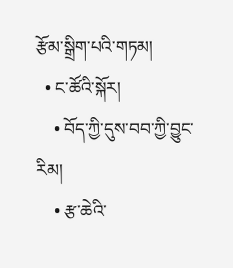རྩོམ་སྒྲིག་པའི་གཏམ།
  • ང་ཚོའི་སྐོར།
    • བོད་ཀྱི་དུས་བབ་ཀྱི་བྱུང་རིམ།
    • རྩ་ཆེའི་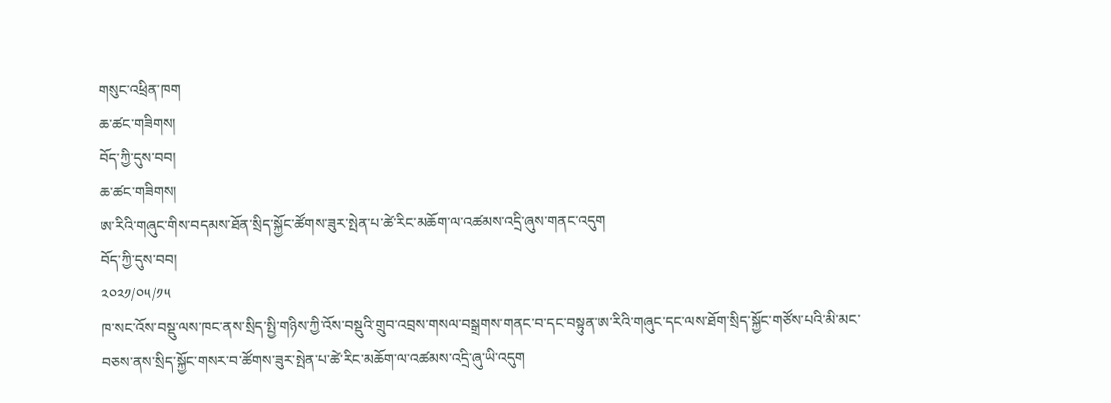གསུང་འཕྲིན་ཁག
ཆ་ཚང་གཟིགས།
བོད་ཀྱི་དུས་བབ།
ཆ་ཚང་གཟིགས།
ཨ་རིའི་གཞུང་གིས་བདམས་ཐོན་སྲིད་སྐྱོང་ཚོགས་ཟུར་སྤེན་པ་ཚེ་རིང་མཆོག་ལ་འཚམས་འདྲི་ཞུས་གནང་འདུག
བོད་ཀྱི་དུས་བབ།
༢༠༢༡/༠༥/༡༥
ཁ་སང་འོས་བསྡུ་ལས་ཁང་ནས་སྲིད་སྤྱི་གཉིས་ཀྱི་འོས་བསྡུའི་གྲུབ་འབྲས་གསལ་བསྒྲགས་གནང་བ་དང་བསྟུན་ཨ་རིའི་གཞུང་དང་ལས་ཐོག་སྲིད་སྐྱོང་གཙོས་པའི་མི་མང་བཅས་ནས་སྲིད་སྐྱོང་གསར་བ་ཚོགས་ཟུར་སྤེན་པ་ཚེ་རིང་མཆོག་ལ་འཚམས་འདྲི་ཞུ་ཡི་འདུག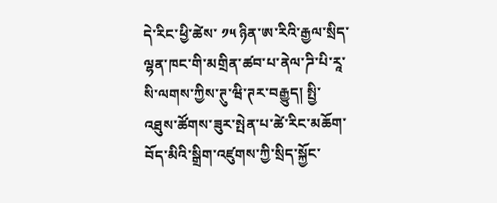དེ་རིང་ཕྱི་ཚེས་ ༡༥ ཉིན་ཨ་རིའི་རྒྱལ་སྲིད་ལྷན་ཁང་གི་མགྲིན་ཚབ་པ་ནེལ་ཌི་པི་རཱ་སི་ལགས་ཀྱིས་ཊུ་ཝི་ཊར་བརྒྱུད། སྤྱི་འཐུས་ཚོགས་ཟུར་སྤེན་པ་ཚེ་རིང་མཆོག་བོད་མིའི་སྒྲིག་འཛུགས་ཀྱི་སྲིད་སྐྱོང་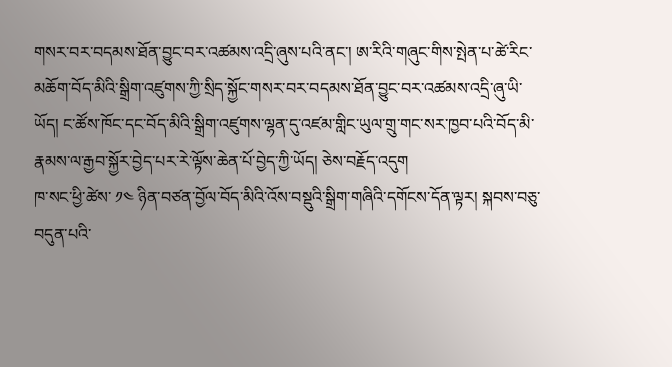གསར་བར་བདམས་ཐོན་བྱུང་བར་འཚམས་འདྲི་ཞུས་པའི་ནང་། ཨ་རིའི་གཞུང་གིས་སྤེན་པ་ཚེ་རིང་མཆོག་བོད་མིའི་སྒྲིག་འཛུགས་ཀྱི་སྲིད་སྐྱོང་གསར་བར་བདམས་ཐོན་བྱུང་བར་འཚམས་འདྲི་ཞུ་ཡི་ཡོད། ང་ཚོས་ཁོང་དང་བོད་མིའི་སྒྲིག་འཛུགས་ལྷན་དུ་འཛམ་གླིང་ཡུལ་གྲུ་གང་སར་ཁྱབ་པའི་བོད་མི་རྣམས་ལ་རྒྱབ་སྐྱོར་བྱེད་པར་རེ་ལྟོས་ཆེན་པོ་བྱེད་ཀྱི་ཡོད། ཅེས་བརྗོད་འདུག
ཁ་སང་ཕྱི་ཚེས་ ༡༤ ཉིན་བཙན་བྱོལ་བོད་མིའི་འོས་བསྡུའི་སྒྲིག་གཞིའི་དགོངས་དོན་ལྟར། སྐབས་བཅུ་བདུན་པའི་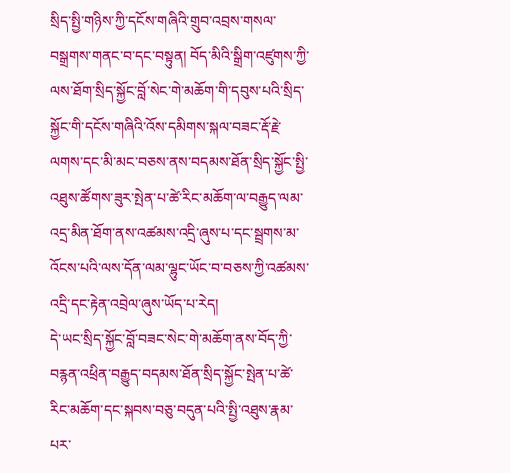སྲིད་སྤྱི་གཉིས་ཀྱི་དངོས་གཞིའི་གྲུབ་འབྲས་གསལ་བསྒྲགས་གནང་བ་དང་བསྟུན། བོད་མིའི་སྒྲིག་འཛུགས་ཀྱི་ལས་ཐོག་སྲིད་སྐྱོང་བློ་སེང་གེ་མཆོག་གི་དབུས་པའི་སྲིད་སྐྱོང་གི་དངོས་གཞིའི་འོས་དམིགས་སྐལ་བཟང་རྡོ་རྗེ་ལགས་དང་མི་མང་བཅས་ནས་བདམས་ཐོན་སྲིད་སྐྱོང་སྤྱི་འཐུས་ཚོགས་ཟུར་སྤེན་པ་ཚེ་རིང་མཆོག་ལ་བརྒྱུད་ལམ་འདྲ་མིན་ཐོག་ནས་འཚམས་འདྲི་ཞུས་པ་དང་སྦྲགས་མ་འོངས་པའི་ལས་དོན་ལམ་ལྷུང་ཡོང་བ་བཅས་ཀྱི་འཚམས་འདྲི་དང་རྟེན་འབྲེལ་ཞུས་ཡོད་པ་རེད།
དེ་ཡང་སྲིད་སྐྱོང་བློ་བཟང་སེང་གེ་མཆོག་ནས་བོད་ཀྱི་བརྙན་འཕྲིན་བརྒྱུད་བདམས་ཐོན་སྲིད་སྐྱོང་སྤེན་པ་ཚེ་རིང་མཆོག་དང་སྐབས་བཅུ་བདུན་པའི་སྤྱི་འཐུས་རྣམ་པར་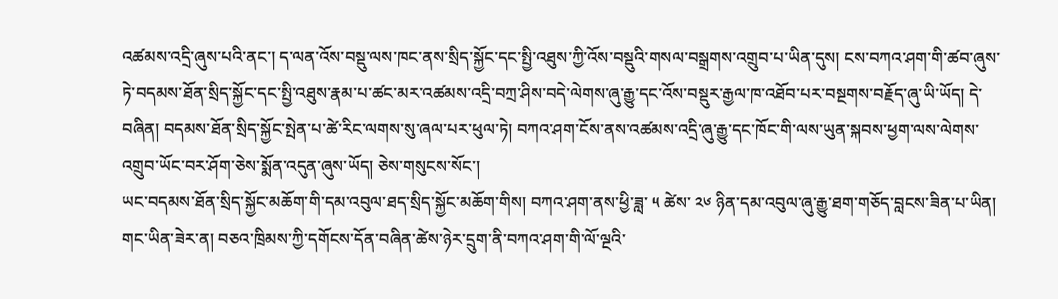འཚམས་འདྲི་ཞུས་པའི་ནང་། ད་ལན་འོས་བསྡུ་ལས་ཁང་ནས་སྲིད་སྐྱོང་དང་སྤྱི་འཐུས་ཀྱི་འོས་བསྡུའི་གསལ་བསྒྲགས་འགྲུབ་པ་ཡིན་དུས། ངས་བཀའ་ཤག་གི་ཚབ་ཞུས་ཏེ་བདམས་ཐོན་སྲིད་སྐྱོང་དང་སྤྱི་འཐུས་རྣམ་པ་ཚང་མར་འཚམས་འདྲི་བཀྲ་ཤིས་བདེ་ལེགས་ཞུ་རྒྱུ་དང་འོས་བསྡུར་རྒྱལ་ཁ་འཐོབ་པར་བསྔགས་བརྗོད་ཞུ་ཡི་ཡོད། དེ་བཞིན། བདམས་ཐོན་སྲིད་སྐྱོང་སྤེན་པ་ཚེ་རིང་ལགས་སུ་ཞལ་པར་ཕུལ་ཏེ། བཀའ་ཤག་ངོས་ནས་འཚམས་འདྲི་ཞུ་རྒྱུ་དང་ཁོང་གི་ལས་ཡུན་སྐབས་ཕྱག་ལས་ལེགས་འགྲུབ་ཡོང་བར་ཤོག་ཅེས་སྨོན་འདུན་ཞུས་ཡོད། ཅེས་གསུངས་སོང་།
ཡང་བདམས་ཐོན་སྲིད་སྐྱོང་མཆོག་གི་དམ་འབུལ་ཐད་སྲིད་སྐྱོང་མཆོག་གིས། བཀའ་ཤག་ནས་ཕྱི་ཟླ་ ༥ ཚེས་ ༢༦ ཉིན་དམ་འབུལ་ཞུ་རྒྱུ་ཐག་གཅོད་བླངས་ཟིན་པ་ཡིན། གང་ཡིན་ཟེར་ན། བཅའ་ཁྲིམས་ཀྱི་དགོངས་དོན་བཞིན་ཚེས་ཉེར་དྲུག་ནི་བཀའ་ཤག་གི་ལོ་ལྔའི་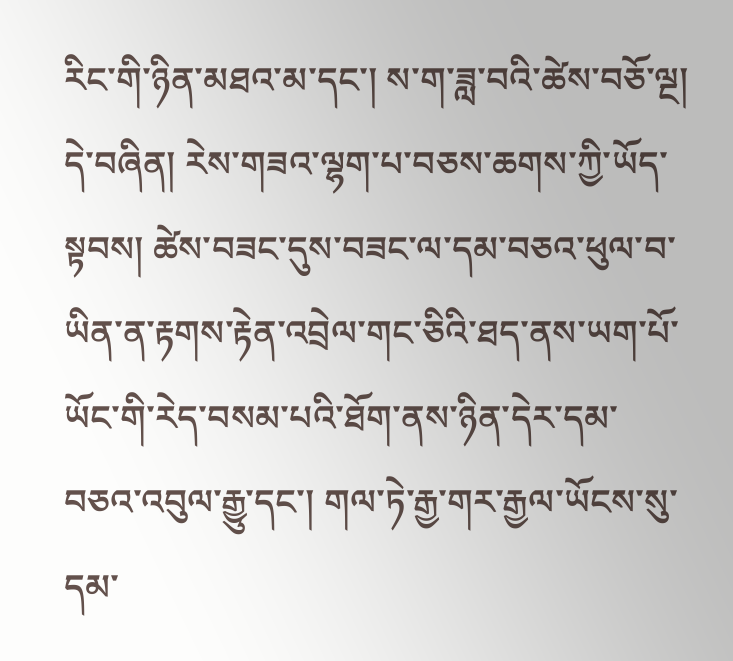རིང་གི་ཉིན་མཐའ་མ་དང་། ས་ག་ཟླ་བའི་ཚེས་བཅོ་ལྔ། དེ་བཞིན། རེས་གཟའ་ལྷག་པ་བཅས་ཆགས་ཀྱི་ཡོད་སྟབས། ཚེས་བཟང་དུས་བཟང་ལ་དམ་བཅའ་ཕུལ་བ་ཡིན་ན་རྟགས་རྟེན་འབྲེལ་གང་ཅིའི་ཐད་ནས་ཡག་པོ་ཡོང་གི་རེད་བསམ་པའི་ཐོག་ནས་ཉིན་དེར་དམ་བཅའ་འབུལ་རྒྱུ་དང་། གལ་ཏེ་རྒྱ་གར་རྒྱལ་ཡོངས་སུ་དམ་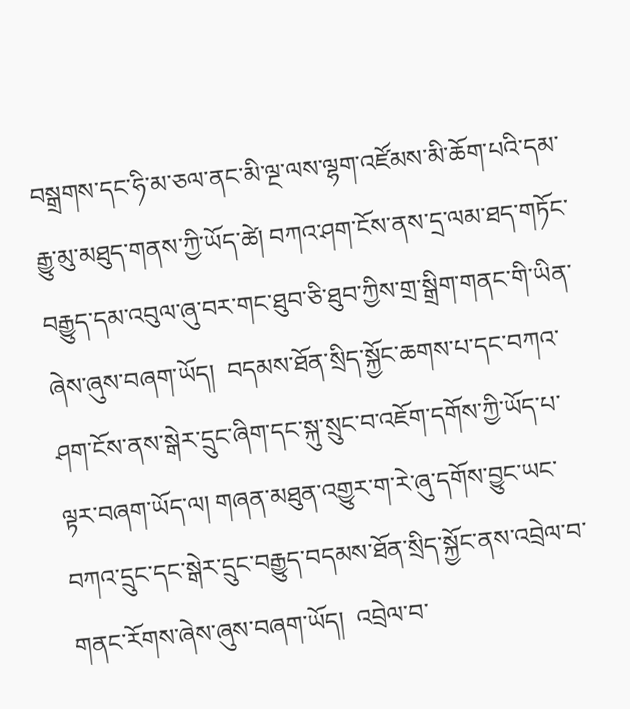བསྒྲགས་དང་ཧི་མ་ཅལ་ནང་མི་ལྔ་ལས་ལྷག་འཛོམས་མི་ཆོག་པའི་དམ་རྒྱུ་མུ་མཐུད་གནས་ཀྱི་ཡོད་ཚེ། བཀའ་ཤག་ངོས་ནས་དྲ་ལམ་ཐད་གཏོང་བརྒྱུད་དམ་འབུལ་ཞུ་བར་གང་ཐུབ་ཅི་ཐུབ་ཀྱིས་གྲ་སྒྲིག་གནང་གི་ཡིན་ཞེས་ཞུས་བཞག་ཡོད།  བདམས་ཐོན་སྲིད་སྐྱོང་ཆགས་པ་དང་བཀའ་ཤག་ངོས་ནས་སྒེར་དྲུང་ཞིག་དང་སྐུ་སྲུང་བ་འཇོག་དགོས་ཀྱི་ཡོད་པ་ལྟར་བཞག་ཡོད་ལ། གཞན་མཐུན་འགྱུར་ག་རེ་ཞུ་དགོས་བྱུང་ཡང་བཀའ་དྲུང་དང་སྒེར་དྲུང་བརྒྱུད་བདམས་ཐོན་སྲིད་སྐྱོང་ནས་འབྲེལ་བ་གནང་རོགས་ཞེས་ཞུས་བཞག་ཡོད།  འབྲེལ་བ་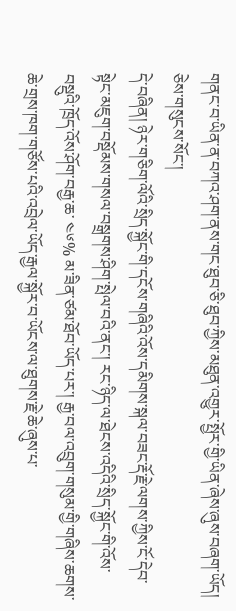གནང་བ་ཡིན་ན་བཀའ་ཤག་ནས་གང་ཐུབ་ཅི་ཐུབ་ཀྱིས་མཐུན་འགྱུར་སྤྱོར་གྱི་ཡིན་ཞེས་ཞུས་བཞག་ཡོད། ཅེས་གསུངས་སོང་།
དེ་བཞིན། ཉེར་གཅིག་ལོའི་སྲིད་སྐྱོང་གི་དངོས་གཞིའི་འོས་དམིགས་སྐལ་བཟང་རྡོ་རྗེ་ལགས་ཀྱིས་ངོ་དེབ་སྟེང་མཇུག་བསྡོམས་གསལ་བསྒྲགས་ཤིག་སྤེལ་བའི་ནང་། རང་ཉིད་ལ་ཐེངས་འདིའི་སྲིད་སྐྱོང་གི་འོས་བསྡུའི་ཁྲོད་འོས་ཤོག་བརྒྱ་ཆ་ ༤༦% མ་ཟིན་ཙམ་ཐོབ་ཡོད་པར་། རྒྱ་བལ་འབྲུག་གསུམ་གྱི་གཞིས་ཆགས་ཆེ་གྲས་ཁག་གཙོས་པའི་འབྲེལ་ཡོད་རྒྱལ་སྐྱོར་བ་ཡོངས་ལ་ཐུགས་རྗེ་ཆེ་ཞུས་པ་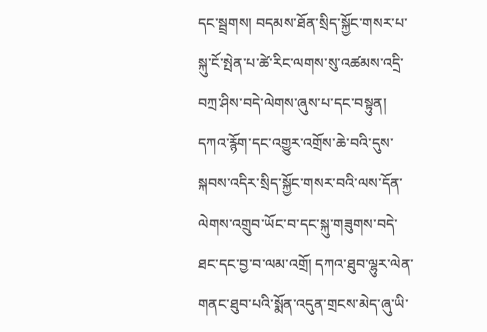དང་སྦྲགས། བདམས་ཐོན་སྲིད་སྐྱོང་གསར་པ་སྐུ་ངོ་སྤེན་པ་ཚེ་རིང་ལགས་སུ་འཚམས་འདྲི་བཀྲ་ཤིས་བདེ་ལེགས་ཞུས་པ་དང་བསྟུན། དཀའ་རྙོག་དང་འགྱུར་འགྲོས་ཆེ་བའི་དུས་སྐབས་འདིར་སྲིད་སྐྱོང་གསར་བའི་ལས་དོན་ལེགས་འགྲུབ་ཡོང་བ་དང་སྐུ་གཟུགས་བདེ་ཐང་དང་བྱ་བ་ལམ་འགྲོ། དཀའ་ཐུབ་ལྷུར་ལེན་གནང་ཐུབ་པའི་སྨོན་འདུན་གྲངས་མེད་ཞུ་ཡི་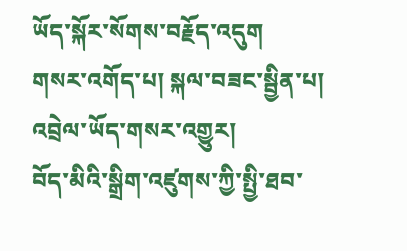ཡོད་སྐོར་སོགས་བརྗོད་འདུག
གསར་འགོད་པ། སྐལ་བཟང་སྦྱིན་པ།
འབྲེལ་ཡོད་གསར་འགྱུར།
བོད་མིའི་སྒྲིག་འཛུགས་ཀྱི་སྤྱི་ཐབ་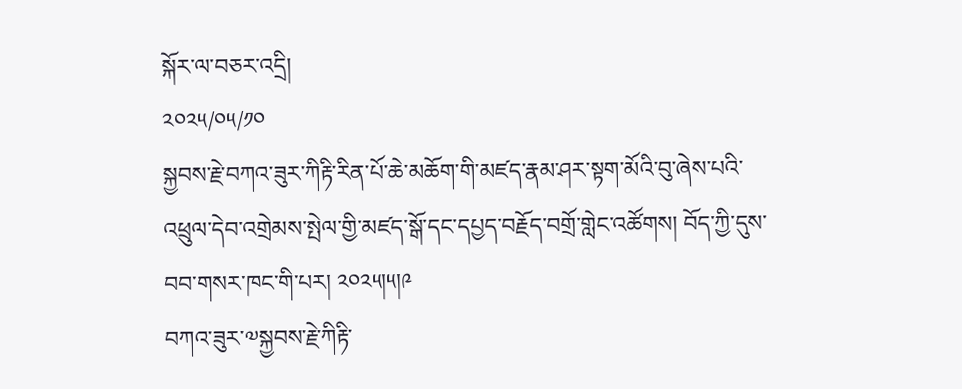སྐོར་ལ་བཅར་འདྲི།
༢༠༢༥/༠༥/༡༠
སྐྱབས་རྗེ་བཀའ་ཟུར་ཀིརྟི་རིན་པོ་ཆེ་མཆོག་གི་མཛད་རྣམ་ཤར་སྟག་མོའི་བུ་ཞེས་པའི་འཕྲུལ་དེབ་འགྲེམས་སྤེལ་གྱི་མཛད་སྒོ་དང་དཔྱད་བརྗོད་བགྲོ་གླེང་འཚོགས། བོད་ཀྱི་དུས་བབ་གསར་ཁང་གི་པར། ༢༠༢༥།༥།༩
བཀའ་ཟུར་༧སྐྱབས་རྗེ་ཀིརྟི་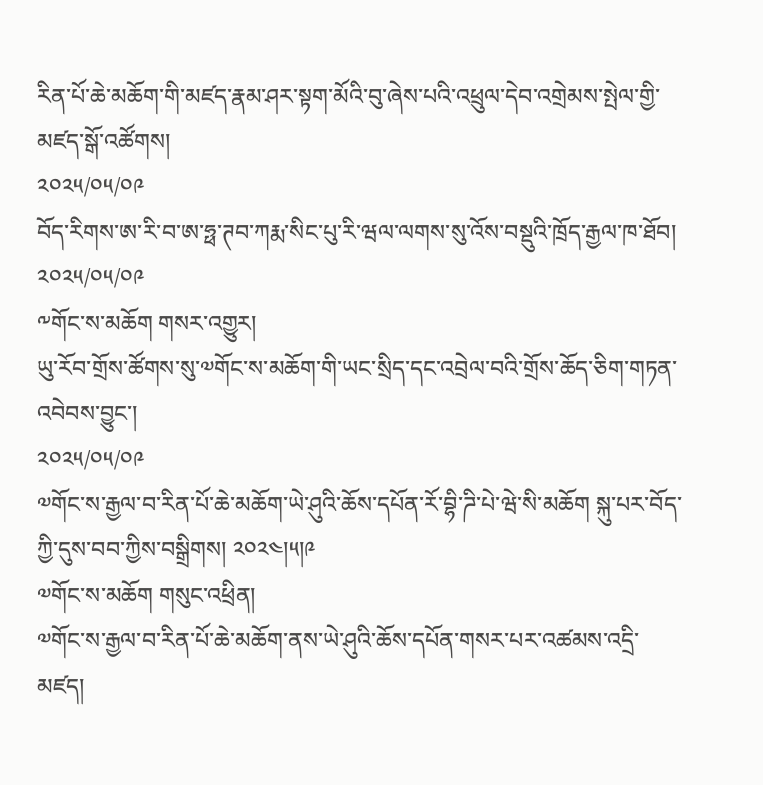རིན་པོ་ཆེ་མཆོག་གི་མཛད་རྣམ་ཤར་སྟག་མོའི་བུ་ཞེས་པའི་འཕྲུལ་དེབ་འགྲེམས་སྤེལ་གྱི་མཛད་སྒོ་འཚོགས།
༢༠༢༥/༠༥/༠༩
བོད་རིགས་ཨ་རི་བ་ཨ་ཧྥ་ཊབ་ཀརྨ་སིང་པུ་རི་ཝལ་ལགས་སུ་འོས་བསྡུའི་ཁྲོད་རྒྱལ་ཁ་ཐོབ།
༢༠༢༥/༠༥/༠༩
༸གོང་ས་མཆོག གསར་འགྱུར།
ཡུ་རོབ་གྲོས་ཚོགས་སུ་༧གོང་ས་མཆོག་གི་ཡང་སྲིད་དང་འབྲེལ་བའི་གྲོས་ཆོད་ཅིག་གཏན་འབེབས་བྱུང་།
༢༠༢༥/༠༥/༠༩
༧གོང་ས་རྒྱལ་བ་རིན་པོ་ཆེ་མཆོག་ཡེ་ཤུའི་ཆོས་དཔོན་རོ་བྷི་ཌི་པེ་ཝེ་སི་མཆོག སྐུ་པར་བོད་ཀྱི་དུས་བབ་ཀྱིས་བསྒྲིགས། ༢༠༢༤།༥།༩
༧གོང་ས་མཆོག གསུང་འཕྲིན།
༧གོང་ས་རྒྱལ་བ་རིན་པོ་ཆེ་མཆོག་ནས་ཡེ་ཤུའི་ཆོས་དཔོན་གསར་པར་འཚམས་འདྲི་མཛད།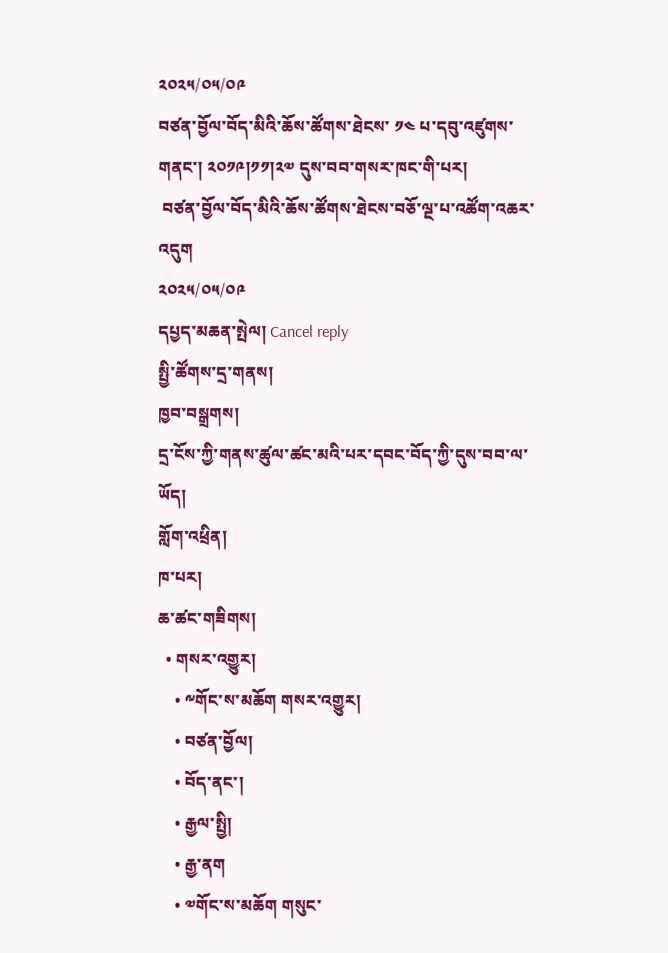༢༠༢༥/༠༥/༠༩
བཙན་བྱོལ་བོད་མིའི་ཆོས་ཚོགས་ཐེངས་ ༡༤ པ་དབུ་འཛུགས་གནང་། ༢༠༡༩།༡༡།༢༧ དུས་བབ་གསར་ཁང་གི་པར།
 བཙན་བྱོལ་བོད་མིའི་ཆོས་ཚོགས་ཐེངས་བཅོ་ལྔ་པ་འཚོག་འཆར་འདུག
༢༠༢༥/༠༥/༠༩
དཔྱད་མཆན་སྤེལ། Cancel reply
སྤྱི་ཚོགས་དྲ་གནས།
ཁྱབ་བསྒྲགས།
དྲ་ངོས་ཀྱི་གནས་ཚུལ་ཚང་མའི་པར་དབང་བོད་ཀྱི་དུས་བབ་ལ་ཡོད།
གློག་འཕྲིན།
ཁ་པར།
ཆ་ཚང་གཟིགས།
  • གསར་འགྱུར།
    • ༸གོང་ས་མཆོག གསར་འགྱུར།
    • བཙན་བྱོལ།
    • བོད་ནང་།
    • རྒྱལ་སྤྱི།
    • རྒྱ་ནག
    • ༧གོང་ས་མཆོག གསུང་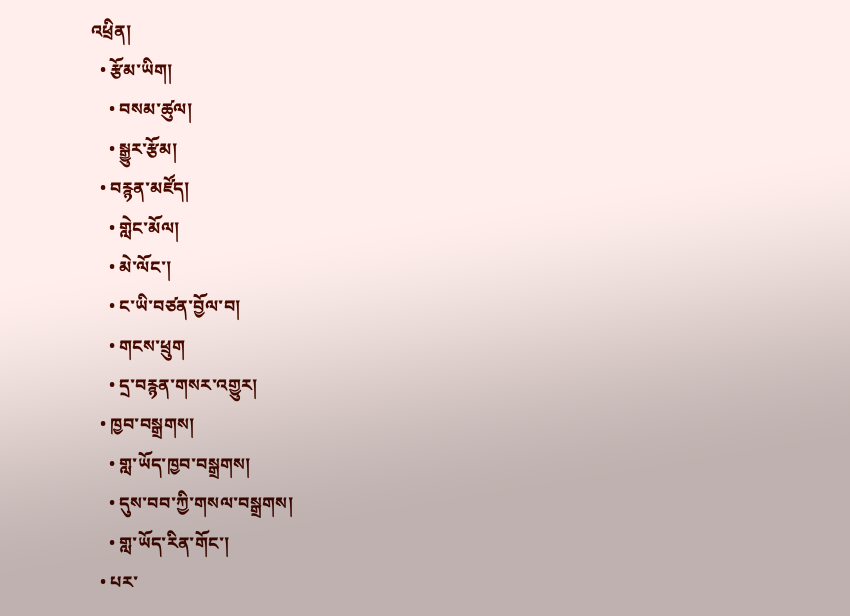འཕྲིན།
  • རྩོམ་ཡིག།
    • བསམ་ཚུལ།
    • སྒྱུར་རྩོམ།
  • བརྙན་མཛོད།
    • གླེང་མོལ།
    • མེ་ལོང་།
    • ང་ཡི་བཙན་བྱོལ་བ།
    • གངས་ཕྲུག
    • དྲ་བརྙན་གསར་འགྱུར།
  • ཁྱབ་བསྒྲགས།
    • གླ་ཡོད་ཁྱབ་བསྒྲགས།
    • དུས་བབ་ཀྱི་གསལ་བསྒྲགས།
    • གླ་ཡོད་རིན་གོང་།
  • པར་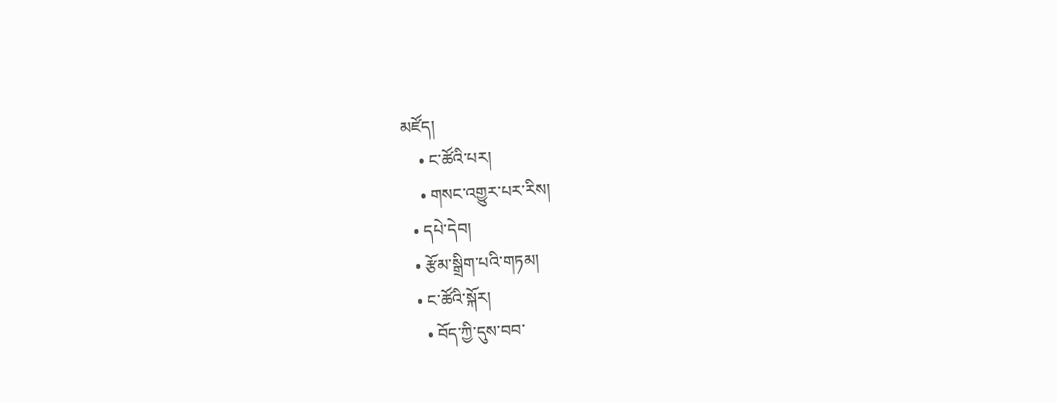མཛོད།
    • ང་ཚོའི་པར།
    • གསང་འགྱུར་པར་རིས།
  • དཔེ་དེབ།
  • རྩོམ་སྒྲིག་པའི་གཏམ།
  • ང་ཚོའི་སྐོར།
    • བོད་ཀྱི་དུས་བབ་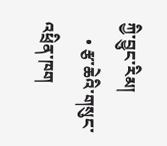ཀྱི་བྱུང་རིམ།
    • རྩ་ཆེའི་གསུང་འཕྲིན་ཁག